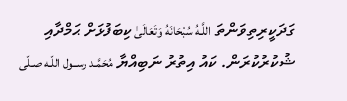ގަދަކީރިތިވަންތަ اللَّـهُ سُبْحَانَهُ وَتَعَالَىٰ ކިބަފުޅަށް ޙަމްދާއި ޝުކުރުކުރަން. ކައު އިތުރު ނަބިއްޔާ مُحَمَّـد رســول اللّـه صـلّى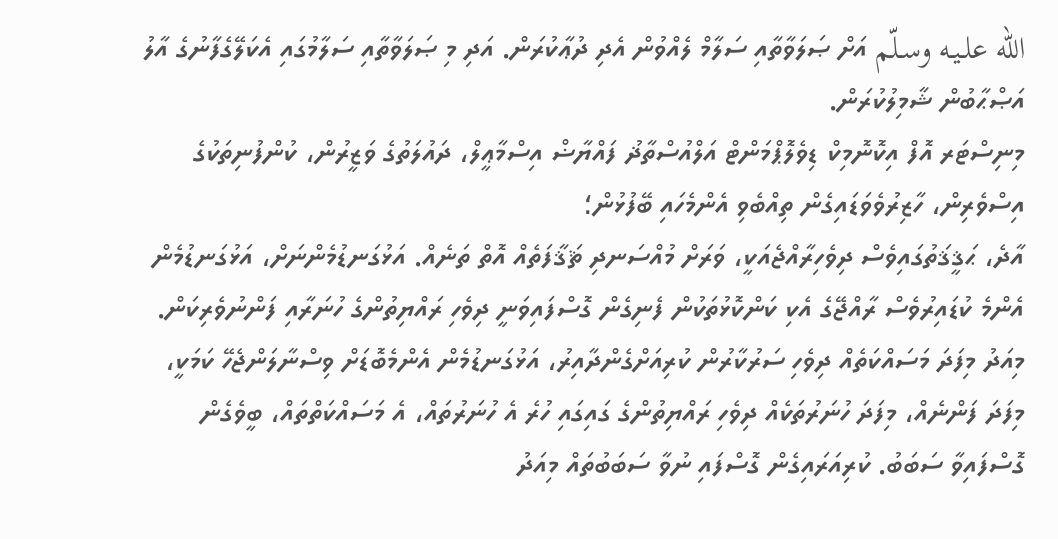الله علـيـه وسـلّم އަށް ޞަލަވާތާއި ސަލާމް ލެއްވުން އެދި ދުޢާކުރަން. އަދި މި ޞަލަވާތާއި ސަލާމުގައި އެކަލޭގެފާނުގެ އާލު އަޞްޙާބުން ޝާމިލުކުރަން.
މިނިސްޓަރ އޮފް އިކޮނޮމިކް ޑިވެލޮޕްމަންޓް އަލްއުސްތާޛު ފައްޔާޟް އިސްމާޢީލް، ދައުލަތުގެ ވަޒީރުން، ކުންފުނިތަކުގެ އިސްވެރިން، ހާޒިރުވެވަޑައިގެން ތިއްބެވި އެންމެހައި ބޭފުޅުން؛
އާދެ، ޙަޤީޤަތުގައިވެސް ދިވެހިރާއްޖެއަކީ، ވަރަށް މުއްސަނދި ޘަޤާފަތެއް އޮތް ތަނެއް. އަޅުގަނޑުމެންނަށް، އަޅުގަނޑުމެން އެންމެ ކުޑައިރުވެސް ރާއްޖޭގެ އެކި ކަންކޮޅުތަކުން ފެނިގެން ގޮސްފައިވަނީ ދިވެހި ރައްޔިތުންގެ ހުނަރާއި ފަންނުވެރިކަން.
މިއަދު މިފަދަ މަސައްކަތެއް ދިވެހި ސަރުކާރުން ކުރިއަށްގެންދާއިރު، އަޅުގަނޑުމެން އެންމެބޮޑަށް ވިސްނާލަންޖެހޭ ކަމަކީ، މިފަދަ ފަންނެއް، މިފަދަ ހުނަރުތަކެއް ދިވެހި ރައްޔިތުންގެ ގައިގައި ހުރެ އެ ހުނަރުތައް، އެ މަސައްކަތްތައް، ބީވެގެން ގޮސްފައިވާ ސަބަބު. ކުރިއަރައިގެން ގޮސްފައި ނުވާ ސަބަބުތައް މިއަދު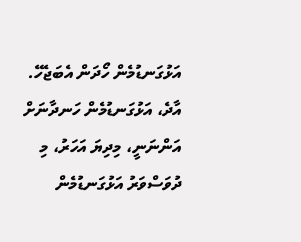އަޅުގަނޑުމެން ހޯދަން އެބަޖެހޭ.
އާދެ، އަޅުގަނޑުމެން ހަނދާނަށް އަންނަނީ، މިދިޔަ އަހަރު، މި ދުވަސްވަރު އަޅުގަނޑުމެން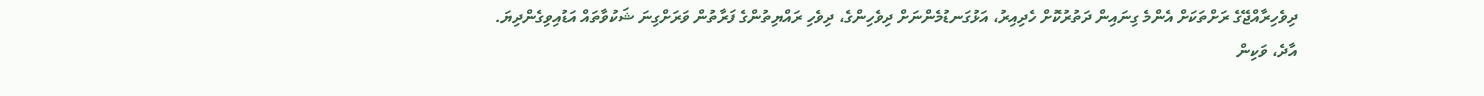ދިވެހިރާއްޖޭގެ ރަށްތަކަށް އެންމެ ގިނައިން ދަތުރުކޮށް ހެދިއިރު، އަޅުގަނޑުމެންނަށް ދިވެހިންގެ، ދިވެހި ރައްޔިތުންގެ ފަރާތުން ވަރަށްގިނަ ޝަކުވާތައް އަޑުއިވިގެންދިޔަ.
އާދެ، ވަކިން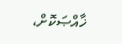ޚާއްޞަކޮށް،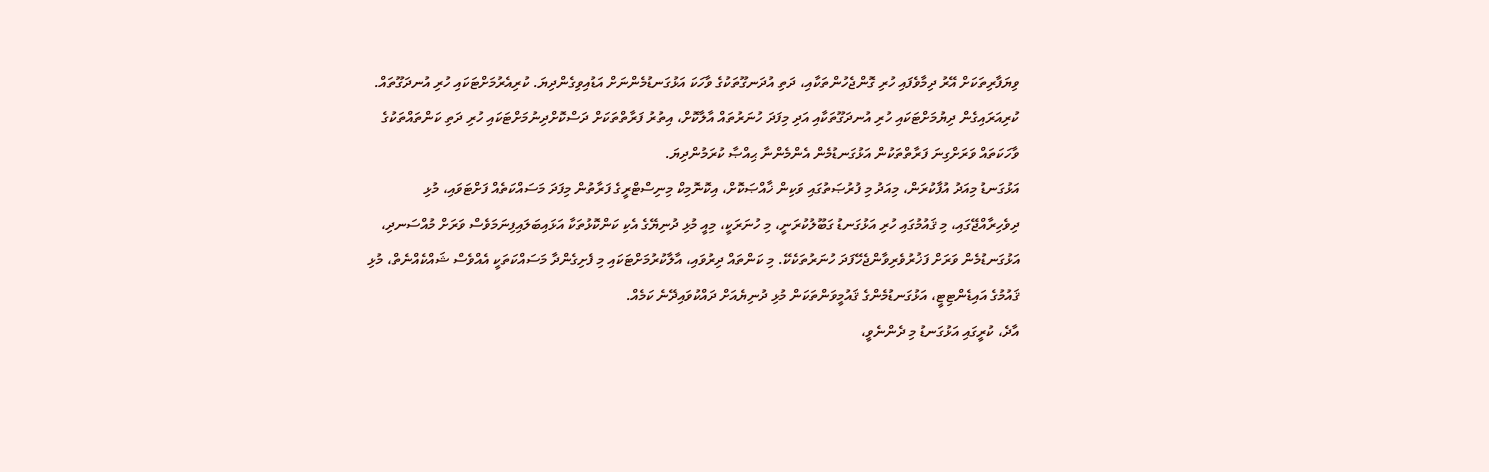ވިޔަފާރިތަކަށް އޭރު ދިމާވެފައި ހުރި ގޮންޖެހުންތަކާއި، ދަތި އުދަނގޫތަކުގެ ވާހަކަ އަޅުގަނޑުމެންނަށް އަޑުއިވިގެންދިޔަ. ކުރިއެރުމަށްޓަކައި ހުރި އުނދަގޫތައް. ކުރިއަރައިގެން ދިޔުމަށްޓަކައި ހުރި އުނދަގޫތަކާއި އަދި މިފަދަ ހުނަރުތައް އާލާކޮށް، އިތުރު ފަރާތްތަކަށް ދަސްކޮށްދިނުމަށްޓަކައި ހުރި ދަތި ކަންތައްތަކުގެ ވާހަކަތައް ވަރަށްގިނަ ފަރާތްތަކުން އަޅުގަނޑުމެން އެންމެންނާ ޙިއްޞާ ކުރަމުންދިޔަ.
އަޅުގަނޑު މިއަދު އުފާކުރަން، މިއަދު މި ފުރުޞަތުގައި ވަކިން ޚާއްޞަކޮށް، އިކޮނޮމިކް މިނިސްޓްރީގެ ފަރާތުން މިފަދަ މަސައްކަތެއް ފަށްޓަވައި، މުޅި ދިވެހިރާއްޖޭގައި، މި ޤައުމުގައި ހުރި އަޅުގަނޑު ގަބޫލުކުރަނީ، މި ހުނަރަކީ، މިއީ މުޅި ދުނިޔޭގެ އެކި ކަންކޮޅުތަކާ އަޅައިބަލައިފިނަމަވެސް ވަރަށް މުއްސަނދި، އަޅުގަނޑުމެން ވަރަށް ފަޚުރުވެރިވާންޖެހޭފަދަ ހުނަރުތަކެކޭ. މި ކަންތައް ދިރުވައި، އާލާކުރުމަށްޓަކައި މި ފެށިގެންދާ މަސައްކަތަކީ އެއްވެސް ޝައްކެއްނެތް، މުޅި ޤައުމުގެ އައިޑެންޓިޓީ، އަޅުގަނޑުމެންގެ ޤައުމީވަންތަކަން މުޅި ދުނިޔެއަށް ދައްކުވައިދޭނެ ކަމެއް.
އާދެ، ކުރީގައި އަޅުގަނޑު މި ދެންނެވީ،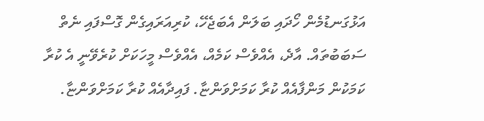އަޅުގަނޑުމެން ހޯދައި ބަލަން އެބަޖެހޭ، ކުރިއަރައިގެން ގޮސްފައި ނެތް ސަބަބުތައް. އާދެ، އެއްވެސް ކަމެއް، އެއްވެސް މީހަކަށް ކުރެވޭނީ އެ ކުރާ ކަމަކުން މަންފާއެއް ކުރާ ކަމަށްވަންޏާ. ފައިދާއެއް ކުރާ ކަމަށްވަންޏާ.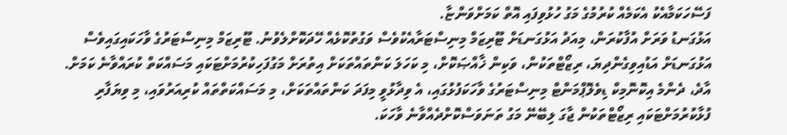ފަސޭހަކަމާއެކު އެކަމެއް ކުރުމުގެ މަގު ހުޅުވިފައި އޮތް ކަމަށްވަންޏާ.
އަޅުގަނޑު ވަރަށް އުފާކުރަން، މިއަދު އަޅުގަނޑަށް ޓޫރިޒަމް މިނިސްޓަރާއެކުވެސް ވަގުތުކޮޅެއް ހޭދަކޮށްލެވުނު. ޓޫރިޒަމް މިނިސްޓަރުގެ ވާހަކައިގައިވެސް އަޅުގަނޑަށް އަޑުއިވިގެންދިޔަ، ރިޒޯޓްތަކުން، ވަކިން ޚާއްޞަކޮށް، މި ކަހަލަ ކަންތައްތަކަށް އިތުރަށް މަގުފަހިކުރުމަށްޓަކައި މަސައްކަތް ކުރައްވާނެ ކަމަށް.
އާދެ، ދެންމެ އިކޮނޮމިކް ޑިވެލޮޕްމަންޓް މިނިސްޓަރުގެ ވާހަކަފުޅުގައި، އެ ވިދާޅުވީ މިފަދަ ކަންތައްތަކަށް، މި މަސައްކަތްތައް ކުރިއަރުވައި، މި ވިޔަފާރި ފުޅާކުރުމަށްޓަކައި ރިޒޯޓްތަކުން ޖާގަ ލިބޭނޭ މަގު ތަނަވަސްކޮށްދެއްވާނެ ވާހަކަ.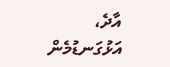އާދެ، އަޅުގަނޑުމެން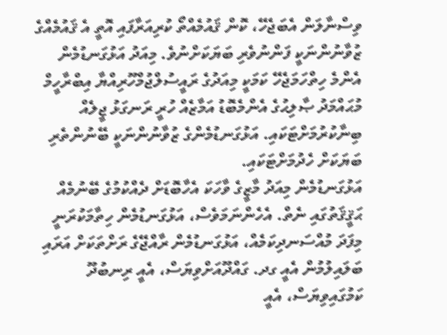ވިސްނާލަން އެބަޖެހޭ، ކޮން ޤައުމެއްތޯ ކުރިއަރާފައި އޮތީ އެ ޤައުމެއްގެ ޒުވާނުންނަކީ ފަންނުވެރި ބަޔަކަށްނުވެ. މިއަދު އަޅުގަނޑުމެން އެންމެ ހިތްހަމަޖެހޭ ކަމަކީ މިއަދުގެ ރައީސުލްޖުމްހޫރިއްޔާ އިބްރާހީމް މުޙައްމަދު ޞާލިޙުގެ އެންމެބޮޑު އަމާޒެއް ހުރީ ރަނގަޅު ޖީލެއް ބިނާކުރުމަށްޓަކައި. އަޅުގަނޑުމެންގެ ޒުވާނުންނަކީ ބޭނުންތެރި ބަޔަކަށް ހެދުމަށްޓަކައި.
އަޅުގަނޑުމެން މިއަދު މާޒީގެ ވާހަކަ އެހާބޮޑަށް ދެއްކުމުގެ ބޭނުމެއް ޙަޤީޤަތުގައި ނެތް. އެހެންނަމަވެސް، އަޅުގަނޑުމެން ހިތާމަކުރަނީ މިފަދަ މުއްސަނދިކަމެއް، އަޅުގަނޑުމެން ރާއްޖޭގެ ރަށްތަކަށް އަރައި ބަލައިލުމުން އެއީ ގދ. ގައްދޫއަށްވިޔަސް، އެއީ ރިނބުދޫ ކަމުގައިވިޔަސް، އެއީ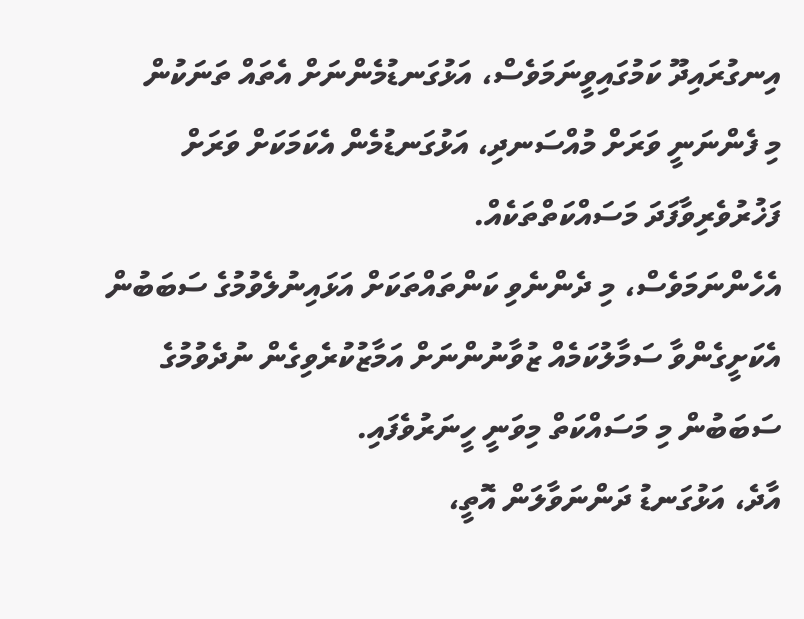އިނގުރައިދޫ ކަމުގައިވީނަމަވެސް، އަޅުގަނޑުމެންނަށް އެތައް ތަނަކުން
މި ފެންނަނީ ވަރަށް މުއްސަނދި، އަޅުގަނޑުމެން އެކަމަކަށް ވަރަށް ފަޚުރުވެރިވާފަދަ މަސައްކަތްތަކެއް.
އެހެންނަމަވެސް، މި ދެންނެވި ކަންތައްތަކަށް އަޅައިނުލެވުމުގެ ސަބަބުން އެކަށީގެންވާ ސަމާލުކަމެއް ޒުވާނުންނަށް އަމާޒުކުރެވިގެން ނުދެވުމުގެ ސަބަބުން މި މަސައްކަތް މިވަނީ ހީނަރުވެފައި.
އާދެ، އަޅުގަނޑު ދަންނަވާލަން އޮތީ،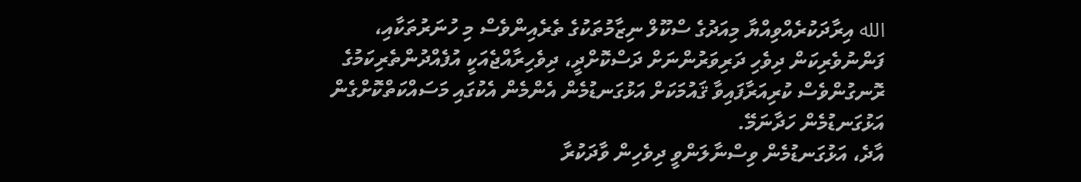الله އިރާދަކުރެއްވިއްޔާ މިއަދުގެ ސްކޫލް ނިޒާމުތަކުގެ ތެރެއިންވެސް މި ހުނަރުތަކާއި، ފަންނުވެރިކަން ދިވެހި ދަރިވަރުންނަށް ދަސްކޮށްދީ، ދިވެހިރާއްޖެއަކީ އުފެއްދުންތެރިކަމުގެ ރޮނގުންވެސް ކުރިއަރާފައިވާ ޤައުމަކަށް އަޅުގަނޑުމެން އެންމެން އެކުގައި މަސައްކަތްކޮށްގެން އަޅުގަނޑުމެން ހަދާނަމޭ.
އާދެ، އަޅުގަނޑުމެން ވިސްނާލަންވީ ދިވެހިން ވާދަކުރާ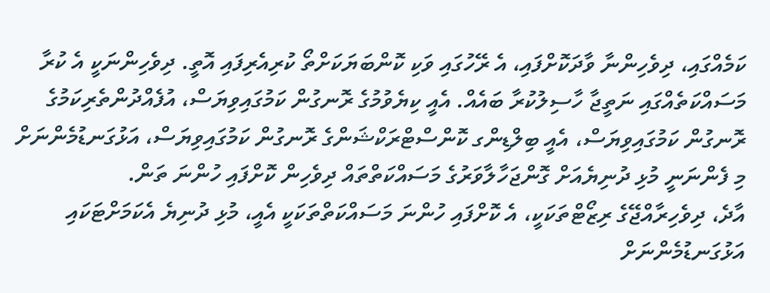ކަމެއްގައި، ދިވެހިންނާ ވާދަކޮށްފައި، އެ ރޭހުގައި ވަކި ކޮންބަޔަކަށްތޯ ކުރިއެރިފައި އޮތީ. ދިވެހިންނަކީ އެ ކުރާ މަސައްކަތެއްގައި ނަތީޖާ ހާސިލުކުރާ ބައެއް. އެއީ ކިޔެވުމުގެ ރޮނގުން ކަމުގައިވިޔަސް، އުފެއްދުންތެރިކަމުގެ ރޮނގުން ކަމުގައިވިޔަސް، އެއީ ބިލްޑިންގ ކޮންސްޓްރަކްޝަންގެ ރޮނގުން ކަމުގައިވިޔަސް، އަޅުގަނޑުމެންނަށް މި ފެންނަނީ މުޅި ދުނިޔެއަށް ގޮންޖަހާލާވަރުގެ މަސައްކަތްތައް ދިވެހިން ކޮށްފައި ހުންނަ ތަން.
އާދެ، ދިވެހިރާއްޖޭގެ ރިޒޯޓްތަކަކީ، އެ ކޮށްފައި ހުންނަ މަސައްކަތްތަކަކީ އެއީ، މުޅި ދުނިޔެ އެކަމަށްޓަކައި އަޅުގަނޑުމެންނަށް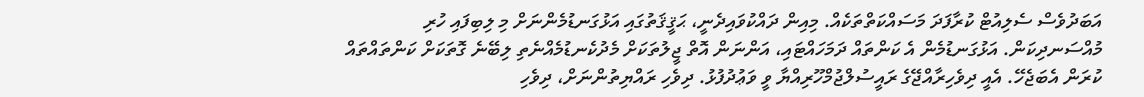އަބަދުވެސް ސެލިއުޓް ކުރާފަދަ މަސައްކަތްތަކެއް. މިއިން ދައްކުވައިދެނީ، ޙަޤީޤަތުގައި އަޅުގަނޑުމެންނަށް މި ލިބިފައި ހުރި މުއްސަނދިކަން. އަޅުގަނޑުމެން އެ ކަންތައް ދަމަހައްޓައި، އަންނަން އޮތް ޖީލުތަކަށް މެދުކެނޑުމެއްނެތި ލިބޭނެ ގޮތަކަށް ކަންތައްތައް ކުރަން އެބަޖެހޭ. އެއީ ދިވެހިރާއްޖޭގެ ރައީސުލްޖުމްހޫރިއްޔާ ވީ ވަޢުދުފުޅު. ދިވެހި ރައްޔިތުންނަށް، ދިވެހި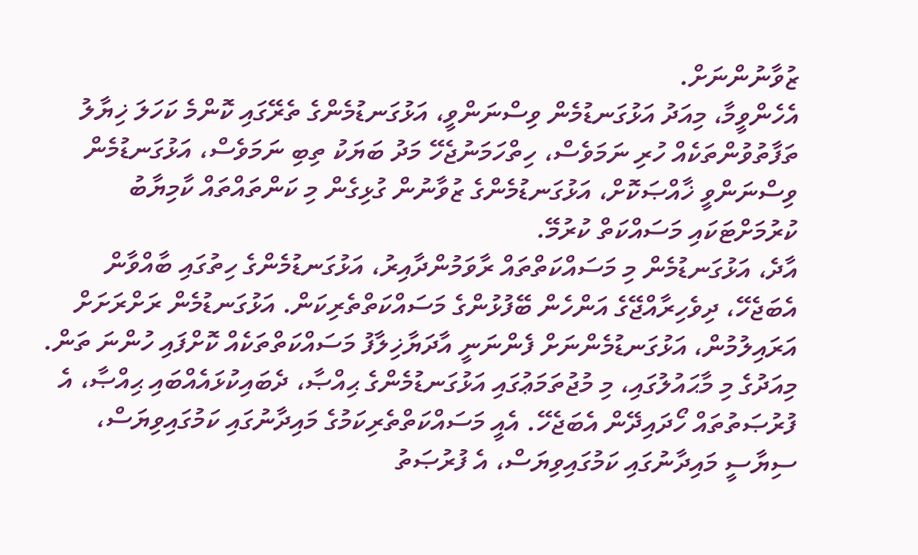ޒުވާނުންނަށް.
އެހެންވީމާ، މިއަދު އަޅުގަނޑުމެން ވިސްނަންވީ، އަޅުގަނޑުމެންގެ ތެރޭގައި ކޮންމެ ކަހަލަ ޚިޔާލު ތަފާތުވުންތަކެއް ހުރި ނަމަވެސް، ހިތްހަމަނުޖެހޭ މަދު ބަޔަކު ތިބި ނަމަވެސް، އަޅުގަނޑުމެން ވިސްނަންވީ ޚާއްޞަކޮށް، އަޅުގަނޑުމެންގެ ޒުވާނުން ގުޅިގެން މި ކަންތައްތައް ކާމިޔާބު ކުރުމަށްޓަކައި މަސައްކަތް ކުރުމޭ.
އާދެ، އަޅުގަނޑުމެން މި މަސައްކަތްތައް ރާވަމުންދާއިރު، އަޅުގަނޑުމެންގެ ހިތުގައި ބާއްވާން އެބަޖެހޭ، ދިވެހިރާއްޖޭގެ އަންހެން ބޭފުޅުންގެ މަސައްކަތްތެރިކަން. އަޅުގަނޑުމެން ރަށްރަށަށް އަރައިލުމުން، އަޅުގަނޑުމެންނަށް ފެންނަނީ އާދަޔާޚިލާފު މަސައްކަތްތަކެއް ކޮށްފައި ހުންނަ ތަން. މިއަދުގެ މި މާޙައުލުގައި، މި މުޖުތަމަޢުގައި އަޅުގަނޑުމެންގެ ޙިއްޞާ، ދެބައިކުޅައެއްބައި ޙިއްޞާ، އެ ފުރުޞަތުތައް ހޯދައިދޭން އެބަޖެހޭ. އެއީ މަސައްކަތްތެރިކަމުގެ މައިދާނުގައި ކަމުގައިވިޔަސް، ސިޔާސީ މައިދާނުގައި ކަމުގައިވިޔަސް، އެ ފުރުޞަތު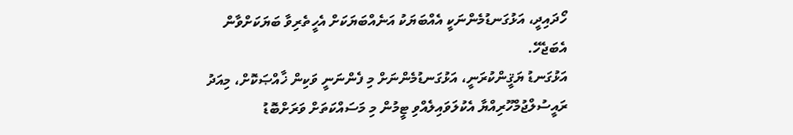ހޯދައިދީ، އަޅުގަނޑުމެންނަކީ އެއްބަޔަކު އަނެއްބަޔަކަށް އެހީތެރިވާ ބަޔަކަށްވާން އެބަޖެހޭ.
އަޅުގަނޑު ޔަޤީންކުރަނީ، އަޅުގަނޑުމެންނަށް މި ފެންނަނީ ވަކިން ޚާއްޞަކޮށް، މިއަދު ރައީސުލްޖުމްހޫރިއްޔާ އެކުލަވައިލެއްވި ޓީމުން މި މަސައްކަތަށް ވަރަށްބޮޑު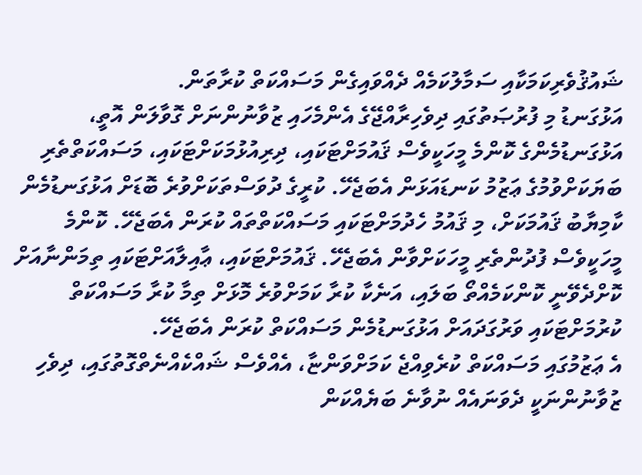ޝައުޤުވެރިކަމަކާއި ސަމާލުކަމެއް ދެއްވައިގެން މަސައްކަތް ކުރާތަން.
އަޅުގަނޑު މި ފުރުޞަތުގައި ދިވެހިރާއްޖޭގެ އެންމެހައި ޒުވާނުންނަށް ގޮވާލަން އޮތީ، އަޅުގަނޑުމެންގެ ކޮންމެ މީހަކީވެސް ޤައުމަށްޓަކައި، ދިރިއުޅުމަކަށްޓަކައި، މަސައްކަތްތެރި ބަޔަކަށްވުމުގެ ޢަޒުމު ކަނޑައަޅަން އެބަޖެހޭ. ކުރީގެ ދުވަސްތަކަށްވުރެ ބޮޑަށް އަޅުގަނޑުމެން ކާމިޔާބު ޤައުމަކަށް، މި ޤައުމު ހެދުމަށްޓަކައި މަސައްކަތްތައް ކުރަން އެބަޖެހޭ. ކޮންމެ މީހަކީވެސް ފުދުންތެރި މީހަކަށްވާން އެބަޖެހޭ. ޤައުމަށްޓަކައި، ޢާއިލާއަށްޓަކައި ތިމަންނާއަށް ކޮށްދެވޭނީ ކޮންކަމެއްތޯ ބަލައި، އަނެކާ ކުރާ ކަމަށްވުރެ މޮޅަށް ތިމާ ކުރާ މަސައްކަތް ކުރުމަށްޓަކައި ވަރުގަދައަށް އަޅުގަނޑުމެން މަސައްކަތް ކުރަން އެބަޖެހޭ.
އެ ޢަޒުމުގައި މަސައްކަތް ކުރެވިއްޖެ ކަމަށްވަންޏާ، އެއްވެސް ޝައްކެއްނެތްގޮތުގައި، ދިވެހި ޒުވާނުންނަކީ ދެވަނައެއް ނުވާނެ ބަޔެއްކަން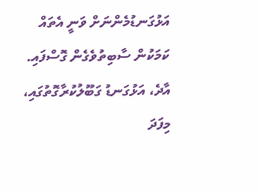އަޅުގަނޑުމެންނަށް ވަނީ އެތައް ކަމަކުން ސާބިތުވެގެން ގޮސްފައި. އާދެ، އަޅުގަނޑު ގަބޫލުކުރާގޮތުގައި، މިފަދަ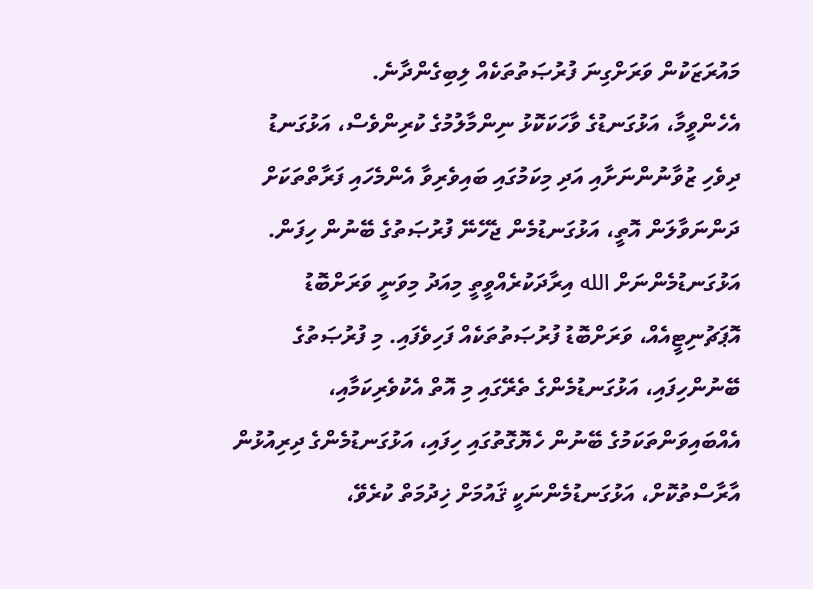މައުރަޒަކުން ވަރަށްގިނަ ފުރުޞަތުތަކެއް ލިބިގެންދާނެ.
އެހެންވީމާ، އަޅުގަނޑުގެ ވާހަކަކޮޅު ނިންމާލުމުގެ ކުރިންވެސް، އަޅުގަނޑު ދިވެހި ޒުވާނުންނަށާއި އަދި މިކަމުގައި ބައިވެރިވާ އެންމެހައި ފަރާތްތަކަށް ދަންނަވާލަން އޮތީ، އަޅުގަނޑުމެން ޖެހޭނޭ ފުރުޞަތުގެ ބޭނުން ހިފަން.
އަޅުގަނޑުމެންނަށް الله އިރާދަކުރެއްވީތީ މިއަދު މިވަނީ ވަރަށްބޮޑު އޮޕަޗުނިޓީއެއް، ވަރަށްބޮޑު ފުރުޞަތުތަކެއް ފަހިވެފައި. މި ފުރުޞަތުގެ ބޭނުންހިފައި، އަޅުގަނޑުމެންގެ ތެރޭގައި މި އޮތް އެކުވެރިކަމާއި، އެއްބައިވަންތަކަމުގެ ބޭނުން ހެޔޮގޮތުގައި ހިފައި، އަޅުގަނޑުމެންގެ ދިރިއުޅުން އާރާސްތުކޮށް، އަޅުގަނޑުމެންނަކީ ޤައުމަށް ޚިދުމަތް ކުރެވޭ،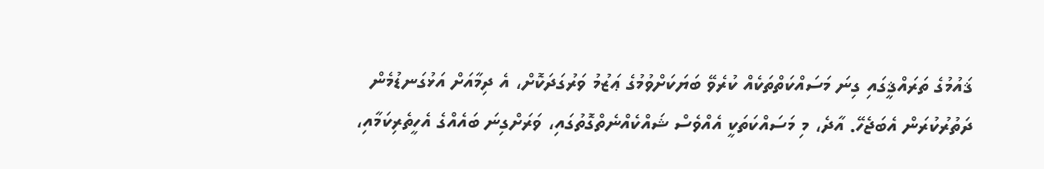ޤައުމުގެ ތަރައްޤީގައި ގިނަ މަސައްކަތްތަކެއް ކުރެވޭ ބަޔަކަށްވުމުގެ ޢަޒުމު ވަރުގަދަކޮށް، އެ ދިމާއަށް އަޅުގަނޑުމެން ދަތުރުކުރަން އެބަޖެހޭ. އާދެ، މި މަސައްކަތަކީ އެއްވެސް ޝައްކެއްނެތްގޮތުގައި، ވަރަށްގިނަ ބައެއްގެ އެހީތެރިކަމާއި،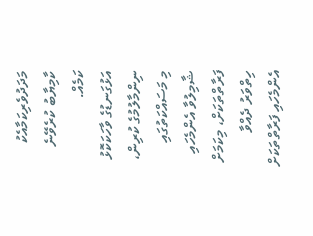މަދަދުވެރިކަމާއެކު ކާމިޔާބު ކުރެވޭނެ ކަމެއް.
އަޅުގަނޑުގެ ވާހަކަކޮޅު ނިންމާލުމުގެ ކުރިން، މި މަސައްކަތުގައި ޝާމިލުވާ އެންމެހައި ފަރާތްތަކަށް، މިކަމަށް ހިތްވަރު ދެއްވާ އެންމެހައި ފަރާތްތަކަށް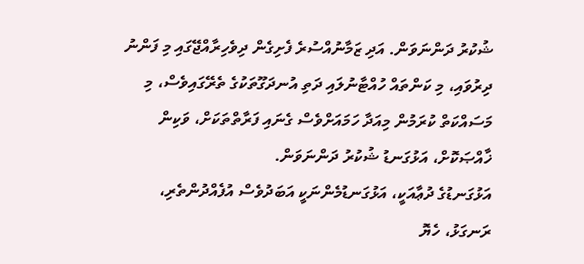ޝުކުރު ދަންނަވަން. އަދި ޒަމާނުއްސުރެ ފެށިގެން ދިވެހިރާއްޖޭގައި މި ފަންނު ދިރުވައި، މި ކަންތައް ހުއްޓާނުލައި ދަތި އުނދަގޫތަކުގެ ތެރޭގައިވެސް، މި މަސައްކަތް ކުރަމުން މިއަދާ ހަމައަށްވެސް ގެނައި ފަރާތްތަކަށް، ވަކިން ޚާއްޞަކޮށް، އަޅުގަނޑު ޝުކުރު ދަންނަވަން.
އަޅުގަނޑުގެ ދުޢާއަކީ، އަޅުގަނޑުމެންނަކީ އަބަދުވެސް އުފެއްދުންތެރި، ރަނގަޅު، ހެޔޮ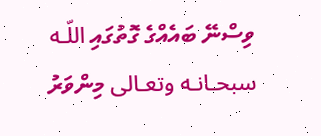ވިސްނޭ ބައެއްގެ ގޮތުގައި اللّـه سبحـانـه وتعـالى މިންވަރު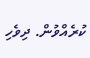ކުރެއްވުން. ދިވެހި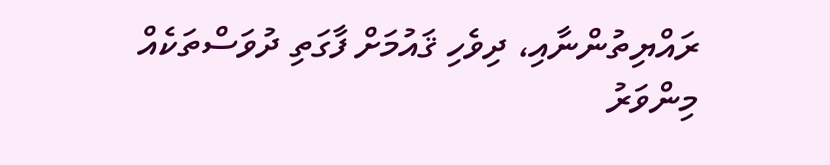ރައްޔިތުންނާއި، ދިވެހި ޤައުމަށް ފާގަތި ދުވަސްތަކެއް މިންވަރު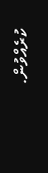ކުރެއްވުން.